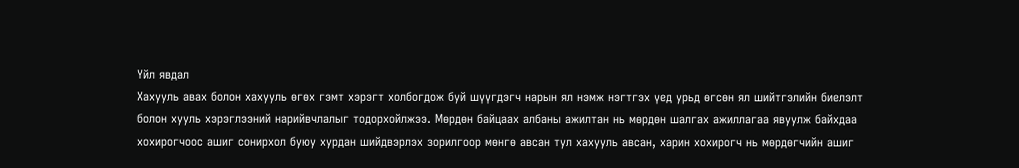Үйл явдал
Хахууль авах болон хахууль өгөх гэмт хэрэгт холбогдож буй шүүгдэгч нарын ял нэмж нэгтгэх үед урьд өгсөн ял шийтгэлийн биелэлт болон хууль хэрэглээний нарийвчлалыг тодорхойлжээ. Мөрдөн байцаах албаны ажилтан нь мөрдөн шалгах ажиллагаа явуулж байхдаа хохирогчоос ашиг сонирхол буюу хурдан шийдвэрлэх зорилгоор мөнгө авсан тул хахууль авсан, харин хохирогч нь мөрдөгчийн ашиг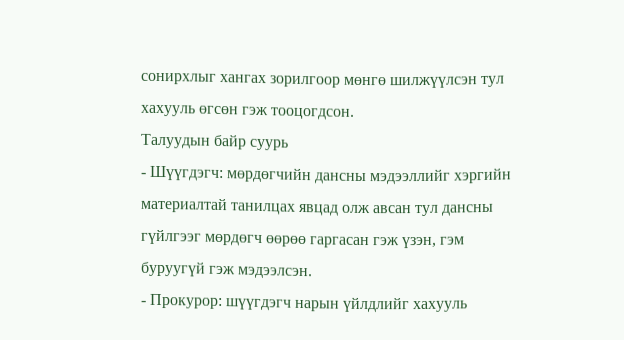сонирхлыг хангах зорилгоор мөнгө шилжүүлсэн тул хахууль өгсөн гэж тооцогдсон.
Талуудын байр суурь
- Шүүгдэгч: мөрдөгчийн дансны мэдээллийг хэргийн материалтай танилцах явцад олж авсан тул дансны гүйлгээг мөрдөгч өөрөө гаргасан гэж үзэн, гэм буруугүй гэж мэдээлсэн.
- Прокурор: шүүгдэгч нарын үйлдлийг хахууль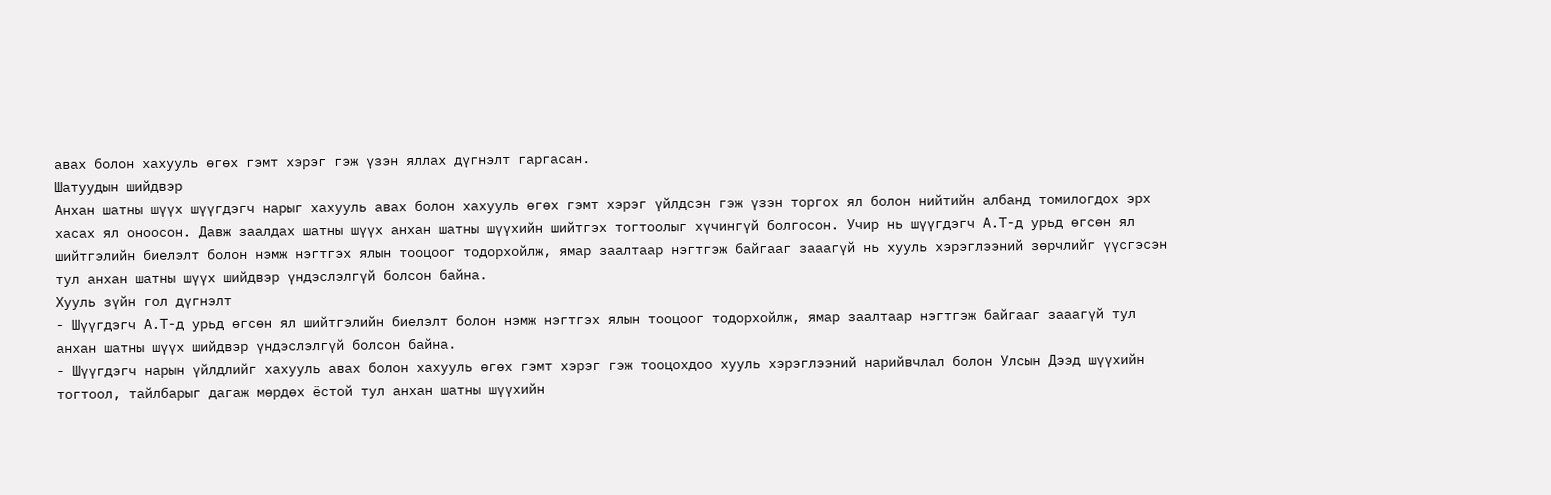авах болон хахууль өгөх гэмт хэрэг гэж үзэн яллах дүгнэлт гаргасан.
Шатуудын шийдвэр
Анхан шатны шүүх шүүгдэгч нарыг хахууль авах болон хахууль өгөх гэмт хэрэг үйлдсэн гэж үзэн торгох ял болон нийтийн албанд томилогдох эрх хасах ял оноосон. Давж заалдах шатны шүүх анхан шатны шүүхийн шийтгэх тогтоолыг хүчингүй болгосон. Учир нь шүүгдэгч А.Т-д урьд өгсөн ял шийтгэлийн биелэлт болон нэмж нэгтгэх ялын тооцоог тодорхойлж, ямар заалтаар нэгтгэж байгааг зааагүй нь хууль хэрэглээний зөрчлийг үүсгэсэн тул анхан шатны шүүх шийдвэр үндэслэлгүй болсон байна.
Хууль зүйн гол дүгнэлт
- Шүүгдэгч А.Т-д урьд өгсөн ял шийтгэлийн биелэлт болон нэмж нэгтгэх ялын тооцоог тодорхойлж, ямар заалтаар нэгтгэж байгааг зааагүй тул анхан шатны шүүх шийдвэр үндэслэлгүй болсон байна.
- Шүүгдэгч нарын үйлдлийг хахууль авах болон хахууль өгөх гэмт хэрэг гэж тооцохдоо хууль хэрэглээний нарийвчлал болон Улсын Дээд шүүхийн тогтоол, тайлбарыг дагаж мөрдөх ёстой тул анхан шатны шүүхийн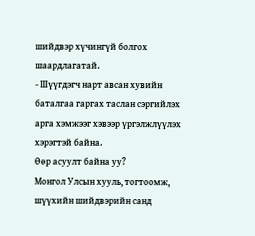шийдвэр хүчингүй болгох шаардлагатай.
- Шүүгдэгч нарт авсан хувийн баталгаа гаргах таслан сэргийлэх арга хэмжээг хэвээр үргэлжлүүлэх хэрэгтэй байна.
Өөр асуулт байна уу?
Монгол Улсын хууль, тогтоомж, шүүхийн шийдвэрийн санд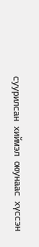суурилсан хиймэл оюунаас хүссэн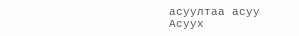асуултаа асуу
Асуух